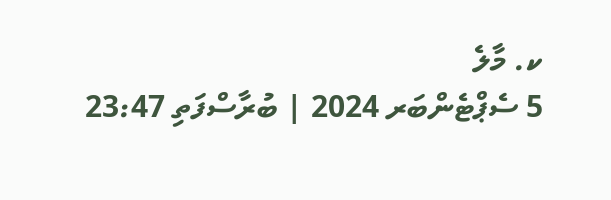ކ. މާލެ
5 ސެޕްޓެންބަރ 2024 | ބުރާސްފަތި 23:47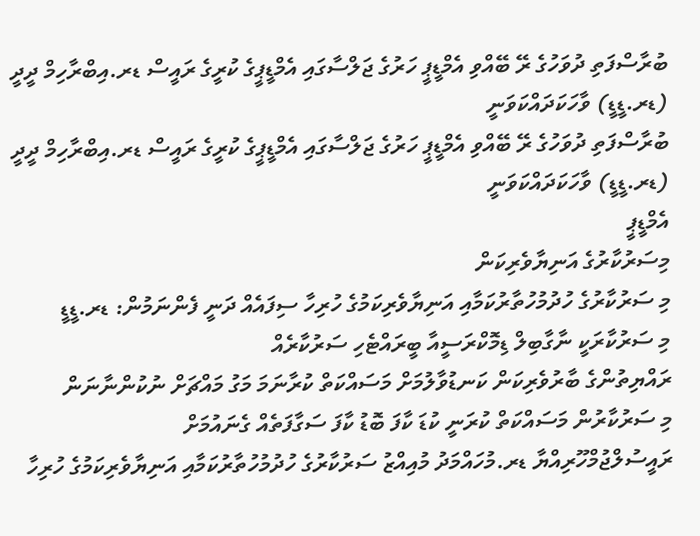ބުރާސްފަތި ދުވަހުގެ ރޭ ބޭއްވި އެމްޑީޕީ ހަރުގެ ޖަލްސާގައި އެމްޑީޕީގެ ކުރީގެ ރައީސް ޑރ.އިބްރާހިމް ދީދީ (ޑރ.ޑީޑީ) ވާހަކަދައްކަވަނީ
ބުރާސްފަތި ދުވަހުގެ ރޭ ބޭއްވި އެމްޑީޕީ ހަރުގެ ޖަލްސާގައި އެމްޑީޕީގެ ކުރީގެ ރައީސް ޑރ.އިބްރާހިމް ދީދީ (ޑރ.ޑީޑީ) ވާހަކަދައްކަވަނީ
އެމްޑީޕީ
މިސަރުކާރުގެ އަނިޔާވެރިކަން
މި ސަރުކާރުގެ ހުދުމުހުތާރުކަމާއި އަނިޔާވެރިކަމުގެ ހުރިހާ ސިފައެއް ދަނީ ފެންނަމުން: ޑރ.ޑީޑީ
މި ސަރުކާރަކީ ނާގާބިލް ޑިމޮކްރަސީއާ ބީރައްޓެހި ސަރުކާރެއް
ރައްޔިތުންގެ ބާރުވެރިކަން ކަނޑުވާލުމަށް މަސައްކަތް ކުރާނަމަ މަގު މައްޗަށް ނުކުންނާނަން
މި ސަރުކާރުން މަސައްކަތް ކުރަނީ ކުޑަ ކާފަ ބޮޑު ކާފަ ސަގާފަތެއް ގެނައުމަށް
ރައީސުލްޖުމްހޫރިއްޔާ ޑރ.މުހައްމަދު މުއިއްޒު ސަރުކާރުގެ ހުދުމުހުތާރުކަމާއި އަނިޔާވެރިކަމުގެ ހުރިހާ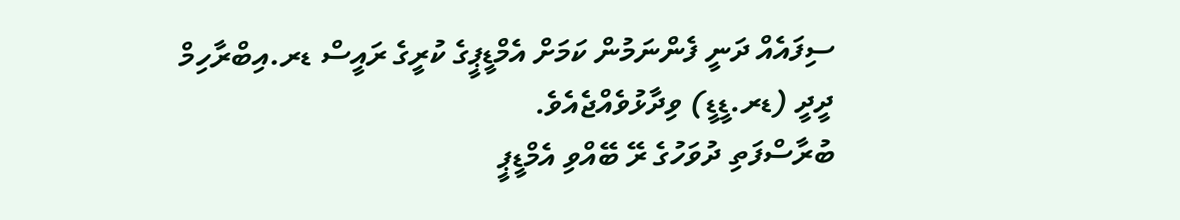ސިފައެއް ދަނީ ފެންނަމުން ކަމަށް އެމްޑީޕީގެ ކުރީގެ ރައީސް ޑރ.އިބްރާހިމް ދީދީ (ޑރ.ޑީޑީ) ވިދާޅުވެއްޖެއެވެ.
ބުރާސްފަތި ދުވަހުގެ ރޭ ބޭއްވި އެމްޑީޕީ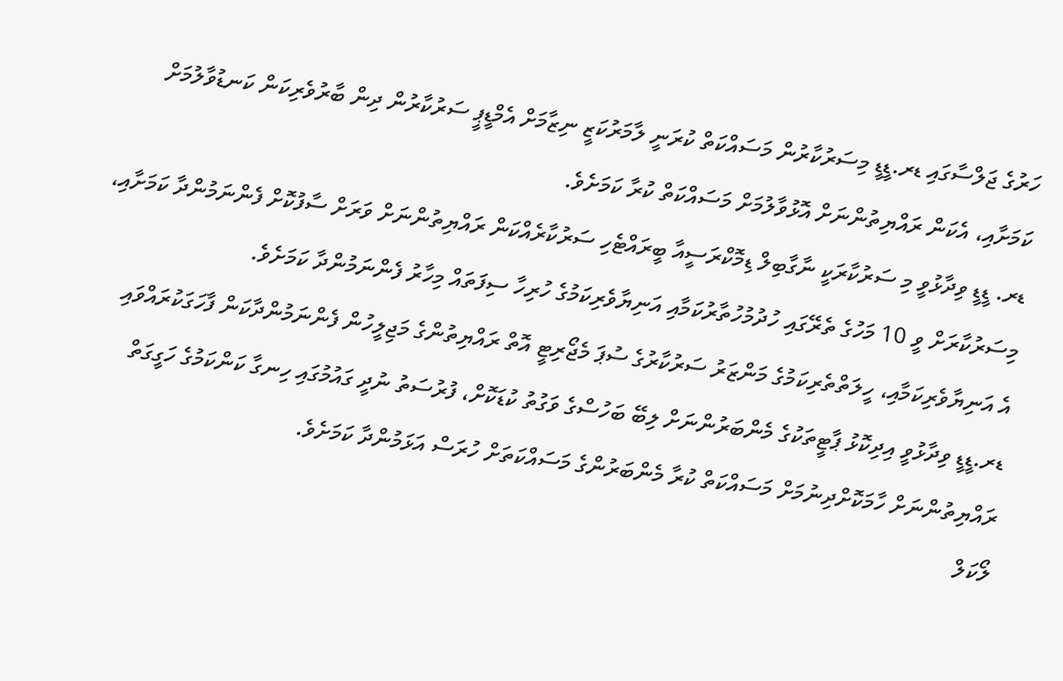ހަރުގެ ޖަލްސާގައި ޑރ.ޑީޑީ މިސަރުކާރުން މަސައްކަތް ކުރަނީ ލާމަރުކަޒީ ނިޒާމަށް އެމްޑީޕީ ސަރުކާރުން ދިން ބާރުވެރިކަން ކަނޑުވާލުމަށް ކަމަށާއި، އެކަން ރައްޔިތުންނަށް އޮޅުވާލުމަށް މަސައްކަތް ކުރާ ކަމަށެވެ.
ޑރ. ޑީޑީ ވިދާޅުވީ މި ސަރުކާރަކީ ނާގާބިލް ޑިމޮކްރަސީއާ ބީރައްޓެހި ސަރުކާރެއްކަން ރައްޔިތުންނަށް ވަރަށް ސާފުކޮށް ފެންނަމުންދާ ކަމަށާއި، މިސަރުކާރަށް ވީ 10 މަހުގެ ތެރޭގައި ހުދުމުހުތާރުކަމާއި އަނިޔާވެރިކަމުގެ ހުރިހާ ސިފަތައް މިހާރު ފެންނަމުންދާ ކަމަށެވެ.
އެ އަނިޔާވެރިކަމާއި، ހީލަތްތެރިކަމުގެ މަންޒަރު ސަރުކާރުގެ ސުޕަ މެޖޯރިޓީ އޮތް ރައްޔިތުންގެ މަޖިލީހުން ފެންނަމުންދާކަން ފާހަގަކުރައްވައި ޑރ.ޑީޑީ ވިދާޅުވީ އިދިކޮޅު ޕާޓީތަކުގެ މެންބަރުންނަށް ލިބޭ ބަހުސްގެ ވަގުތު ކުޑަކޮށް، ފުރުސަތު ނުދީ ގައުމުގައި ހިނގާ ކަންކަމުގެ ހަގީގަތް ރައްޔިތުންނަށް ހާމަކޮށްދިނުމަށް މަސައްކަތް ކުރާ މެންބަރުންގެ މަސައްކަތަށް ހުރަސް އަޅަމުންދާ ކަމަށެވެ.
ލޯކަލް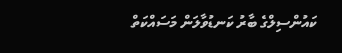ކައުންސިލްގެ ބާރު ކަނޑުވާލަން މަސައްކަތް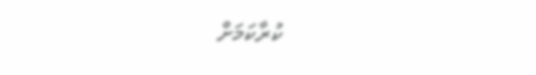ކުރާކަމަށް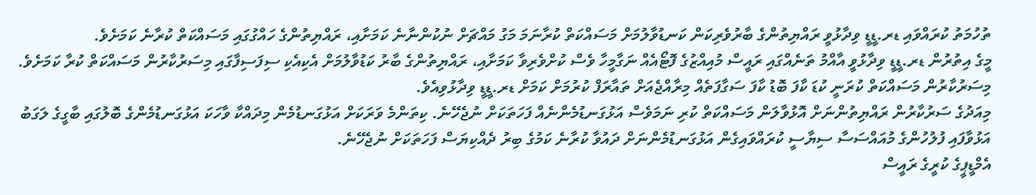ތުހުމަތު ކުރައްވައި ޑރ.ޑީޑީ ވިދާޅުވީ ރައްޔިތުންގެ ބާރުވެރިކަން ކަނޑުވާލުމަށް މަސައްކަތް ކުރާނަމަ މަގު މައްޗަށް ނުކުންނާނެ ކަމަށާއި، ރައްޔިތުންގެ ހައްގުގައި މަސައްކަތް ކުރާނެ ކަމަށެވެ.
މީގެ އިތުރުން ޑރ.ޑީޑީ ވިދާޅުވީ އާއްމު ތަނެއްގައި ރައީސް މުއިއްޒުގެ ފޮޓޯއެއް ނަގާމީހާ ވެސް ކުށްވެރިވާ ކަމަށާއި، ރައްޔިތުންގެ ބާރު ކަޑުވާލުމަށް އެކިއެކި ސިފަސިފާގައި މިސަރުކާރުން މަސައްކަތް ކުރާ ކަމަށެވެ. މިސަރުކާރުން މަސައްކަތް ކުރަނީ ކުޑަ ކާފަ ބޮޑު ކާފަ ސަގާފަތެއް މިރާއްޖެއަށް ތައާރަފް ކުރުމަށް ކަމަށް ޑރ.ޑީޑީ ވިދާޅުވިއެވެ.
މިއަދުގެ ސަރުކާރުން ރައްޔިތުންނަށް އޮޅުވާލަން މަސައްކަތް ކުރި ނަމަވެސް އަޅުގަނޑުމެންނެއް ފަހަތަކަށް ނުޖެހޭނެ. ކިތަންމެ ވަރަކަށް އަޅުގަނޑުމެން މިދައްކާ ވާހަކަ އަޅުގަނޑުމެންގެ ބޮލުގައި ބާގީގެ ލަގަބު އަޅުވާފައި ފުލުހުންގެ މުއައްސަސާ ސިޔާސީ ކުރައްވައިގެން އަޅުގަނޑުމެންނަށް ދައުވާ ކުރާނެ ކަމުގެ ބިރު ދެއްކިޔަސް ފަހަތަކަށް ނުޖެހޭނެ.
އެމްޑީޕީގެ ކުރީގެ ރައީސް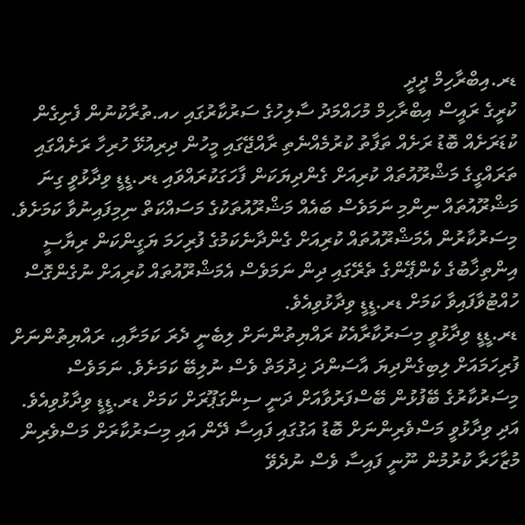ޑރ.އިބްރާހިމް ދީދީ
ކުރީގެ ރައީސް އިބްރާހިމް މުހައްމަދު ސާލިހުގެ ސަރުކާރުގައި ހއ.ތުރާކުނުން ފެށިގެން ކުޑަރަށެއް ބޮޑު ރަށެއް ތަފާތު ކުރުމެއްނެތި ރާއްޖޭގައި މީހުން ދިރިއުޅޭ ހުރިހާ ރަށެއްގައި ތަރައްގީގެ މަޝްރޫއުތައް ކުރިއަށް ގެންދިޔަކަން ފާހަގަކުރައްވައި ޑރ.ޑީޑީ ވިދާޅުވީ ގިނަ މަޝްރޫއުތައް ނިންމި ނަމަވެސް ބައެއް މަޝްރޫއުތަކުގެ މަސައްކަތް ނިމިފައިނުވާ ކަމަށެވެ. މިސަރުކާރުން އެމަޝްރޫއުތައް ކުރިއަށް ގެންދާނެކަމުގެ ފުރިހަމަ ޔަގީންކަން ރިޔާސީ އިންތިޚާބުގެ ކެންޕޭންގެ ތެރޭގައި ދިން ނަމަވެސް އެމަޝްރޫއުތައް ކުރިއަށް ނުގެންގޮސް ހުއްޓުވާފައިވާ ކަމަށް ޑރ.ޑީޑީ ވިދާޅުވިއެވެ.
ޑރ.ޑީޑީ ވިދާޅުވީ މިސަރުކާރާއެކު ރައްޔިތުންނަށް ލިބެނީ ދެރަ ކަމަށާއި، ރައްޔިތުންނަށް ފުރިހަމައަށް ލިބިގެންދިޔަ އާސަންދަ ޚިދުމަތް ވެސް ނުލިބޭ ކަމަށެވެ. ނަމަވެސް މިސަރުކާރުގެ ބޭފުޅުން ބޭސްފަރުވާއަށް ދަނީ ސިންގަޕޫރަށް ކަމަށް ޑރ.ޑީޑީ ވިދާޅުވިއެވެ. އަދި ވިދާޅުވީ މަސްވެރިންނަށް ބޮޑު އަގުގައި ފައިސާ ދޭން އައި މިސަރުކާރަށް މަސްވެރިން މުޒާހަރާ ކުރުމުން ނޫނީ ފައިސާ ވެސް ނުދެވޭ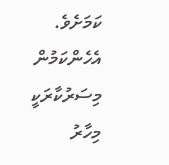ކަމަށެވެ.
އެހެންކަމުން މިސަރުކާރަކީ މިހާރު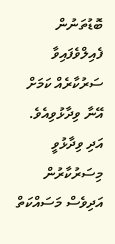ބޮޑުތަނުން ފެއިލްވެފައިވާ ސަރުކާރެއް ކަމަށް އޭނާ ވިދާޅުވިއެވެ. އަދި ވިދާޅުވީ މިސަރުކާރުން އަދިވެސް މަސައްކަތް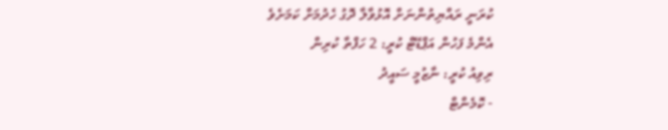ކުރަނީ ރައްޔިތުންނަށް އޮޅުވާލާ ދޮގު ހެދުމަށް ކަމަށެވެ
އެންމެ ފަހުން އަޕްޑޭޓް ކުރީ: 2 ހަފްތާ ކުރިން
ރިވިއު ކުރީ: ނާޒުމީ ސައީދު
- ކޮމެންޓް